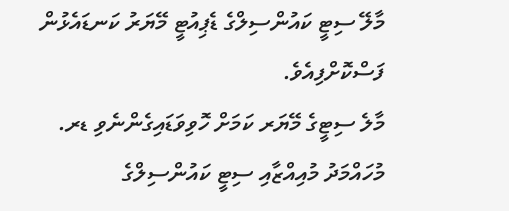މާލޭ ސިޓީ ކައުންސިލްގެ ޑެޕިއުޓީ މޭޔަރު ކަނޑައެޅުން ފަސްކޮށްފިއެވެ.
މާލެ ސިޓީގެ މޭޔަރ ކަމަށް ހޮވިވަޑައިގެންނެވި ޑރ. މުހައްމަދު މުއިއްޒާއި ސިޓީ ކައުންސިލްގެ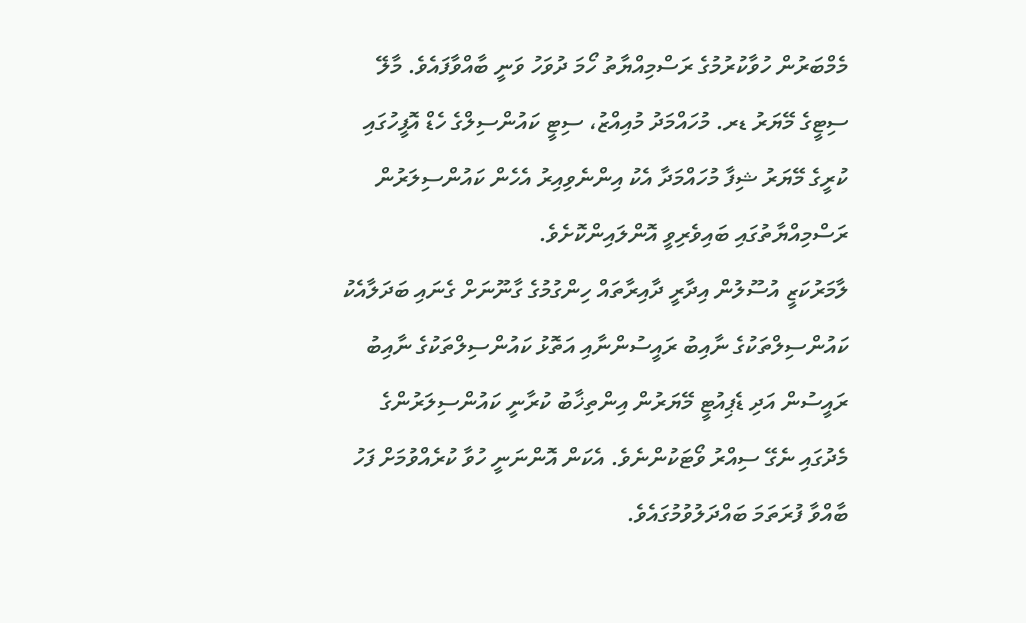މެމްބަރުން ހުވާކުރުމުގެ ރަސްމިއްޔާތު ހޯމަ ދުވަހު ވަނީ ބާއްވާފައެވެ. މާލޭ ސިޓީގެ މޭޔަރު ޑރ. މުހައްމަދު މުއިއްޒު، ސިޓީ ކައުންސިލްގެ ހެޑް އޮފީހުގައި ކުރީގެ މޭޔަރު ޝިފާ މުހައްމަދާ އެކު އިންނެވިއިރު އެހެން ކައުންސިލަރުން ރަސްމިއްޔާތުގައި ބައިވެރިވީ އޮންލައިންކޮށެވެ.
ލާމަރުކަޒީ އުސޫލުން އިދާރީ ދާއިރާތައް ހިންގުމުގެ ގާނޫނަށް ގެނައި ބަދަލާއެކު ކައުންސިލްތަކުގެ ނާއިބު ރައީސުންނާއި އަތޮޅު ކައުންސިލްތަކުގެ ނާއިބު ރައީސުން އަދި ޑެޕިއުޓީ މޭޔަރުން އިންތިޚާބު ކުރާނީ ކައުންސިލަރުންގެ މެދުގައި ނެގޭ ސިއްރު ވޯޓަކުންނެވެ. އެކަން އޮންނަނީ ހުވާ ކުރެއްވުމަށް ފަހު ބާއްވާ ފުރަތަމަ ބައްދަލުވުމުގައެވެ.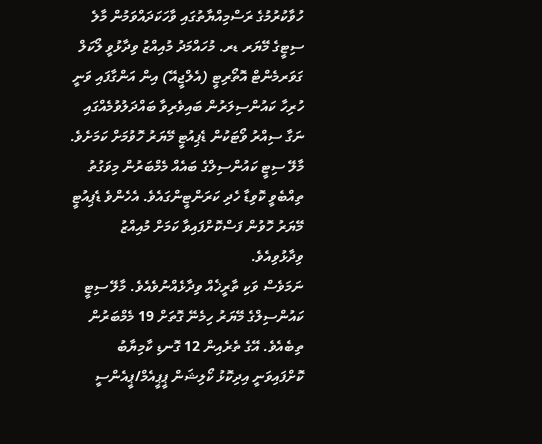ހުވާކުރުމުގެ ރަސްމިއްޔާތުގައި ވާހަކަދައްވަމުން މާލެ ސިޓީގެ މޭޔަރ ޑރ. މުހައްމަދު މުއިއްޒު ވިދާޅުވީ ލޯކަލް ގަވަރމެންޓް އޮތޯރިޓީ (އެލްޖީއޭ) އިން އަންގާފައި ވަނީ ހުރިހާ ކައުންސިލަރުން ބައިވެރިވާ ބައްދަލުވުމެއްގައި ނަގާ ސިއްރު ވޯޓަކުން ޑެޕިއުޓީ މޭޔަރު ހޮވުމަށް ކަމަށެވެ. މާލޭ ސިޓީ ކައުންސިލްގެ ބައެއް މެމްބަރުން މިވަގުތު ތިއްބެވީ ކޮވިޑާ ހެދި ކަރަންޓީންގައެވެ. އެހެންވެ ޑެޕިއުޓީ މޭޔަރު ހޮވުން ފަސްކޮށްފައިވާ ކަމަށް މުއިއްޒު ވިދާޅުވިއެވެ.
ނަމަވެސް ވަކި ތާރީޚެއް ވިދާޅެއްނުވެއެވެ. މާލޭ ސިޓީ ކައުންސިލްގެ މޭޔަރު ހިމެނޭ ގޮތަށް 19 މެމްބަރުން ތިބެއެވެ. އޭގެ ތެރެއިން 12 ގޮނޑި ކާމިޔާބު ކޮށްފައިވަނީ އިދިކޮޅު ކޯލިޝަން ޕީޕީއެމް/ޕީއެންސީ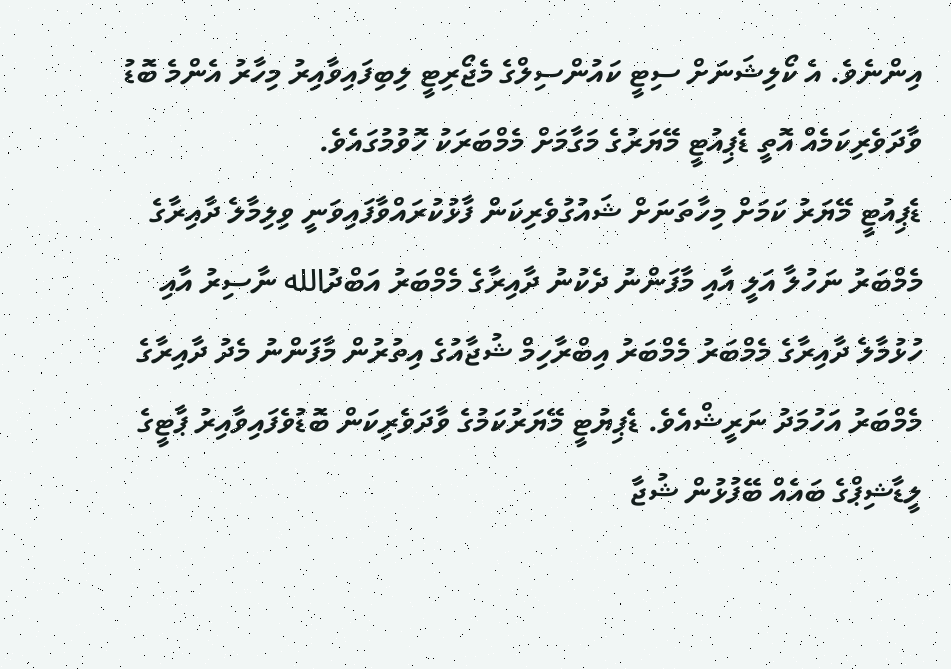އިންނެވެ. އެ ކޯލިޝަނަށް ސިޓީ ކައުންސިލްގެ މެޖޯރިޓީ ލިބިފައިވާއިރު މިހާރު އެންމެ ބޮޑު ވާދަވެރިކަމެއް އޮތީ ޑެޕިއުޓީ މޭޔަރުގެ މަގާމަށް މެމްބަރަކު ހޮވުމުގައެވެ.
ޑެޕިއުޓީ މޭޔަރު ކަމަށް މިހާތަނަށް ޝައުގުވެރިކަން ފާޅުކުރައްވާފައިވަނީ ވިލިމާލެ ދާއިރާގެ މެމްބަރު ނަހުލާ އަލީ އާއި މާފަންނު ދެކުނު ދާއިރާގެ މެމްބަރު އަބްދުالله ނާސިރު އާއި ހުޅުމާލެ ދާއިރާގެ މެމްބަރު މެމްބަރު އިބްރާހިމް ޝުޖާއުގެ އިތުރުން މާފަންނު މެދު ދާއިރާގެ މެމްބަރު އަހުމަދު ނަރީޝްއެވެ. ޑެޕިޔުޓީ މޭޔަރުކަމުގެ ވާދަވެރިކަން ބޮޑުވެފައިވާއިރު ޕާޓީގެ ލީޑާޝިޕްގެ ބައެއް ބޭފުޅުން ޝުޖާ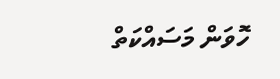ހޮވަން މަސައްކަތް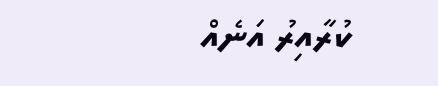ކުރާއިރު އަނެއް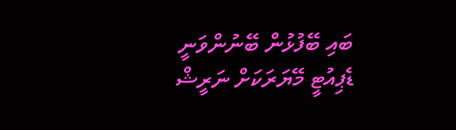ބައި ބޭފުޅުން ބޭނުންވަނީ ޑެޕިއުޓީ މޭޔަރަކަށް ނަރީޝް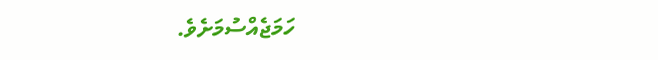ހަމަޖެއްސުމަށެވެ.